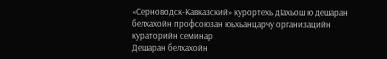«Серноводск-Кавказский» курортехь дIахьош ю дешаран белхахойн профсоюзан юьхьанцарчу организацийн кураторийн семинар
Дешаран белхахойн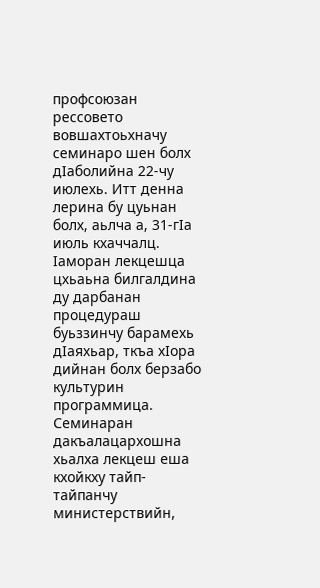профсоюзан рессовето вовшахтоьхначу семинаро шен болх дIаболийна 22-чу июлехь. Итт денна лерина бу цуьнан болх, аьлча а, 31-гIа июль кхаччалц.
Iаморан лекцешца цхьаьна билгалдина ду дарбанан процедураш буьззинчу барамехь дIаяхьар, ткъа хIора дийнан болх берзабо культурин программица.
Семинаран дакъалацархошна хьалха лекцеш еша кхойкху тайп-тайпанчу министерствийн,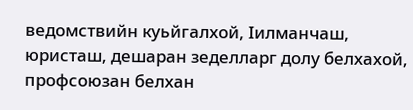ведомствийн куьйгалхой, Iилманчаш, юристаш, дешаран зеделларг долу белхахой, профсоюзан белхан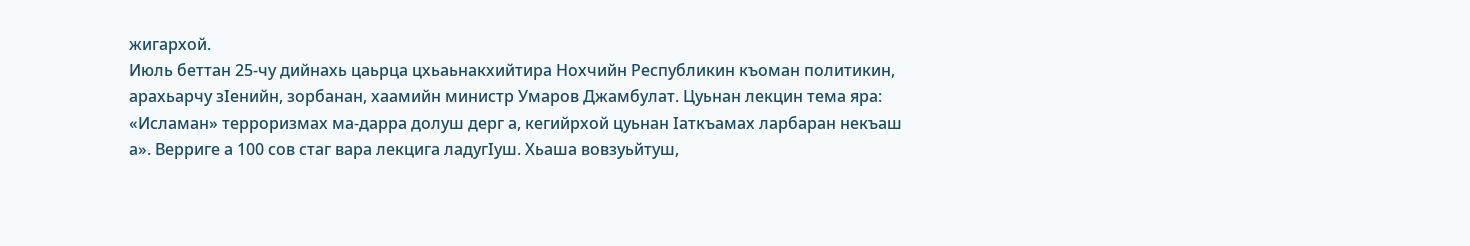жигархой.
Июль беттан 25-чу дийнахь цаьрца цхьаьнакхийтира Нохчийн Республикин къоман политикин, арахьарчу зIенийн, зорбанан, хаамийн министр Умаров Джамбулат. Цуьнан лекцин тема яра: «Исламан» терроризмах ма-дарра долуш дерг а, кегийрхой цуьнан Iаткъамах ларбаран некъаш а». Верриге а 100 сов стаг вара лекцига ладугIуш. Хьаша вовзуьйтуш,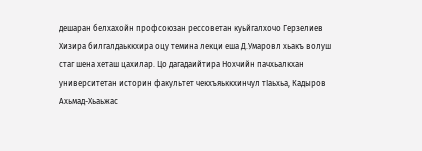дешаран белхахойн профсоюзан рессоветан куьйгалхочо Герзелиев Хизира билгалдаьккхира оцу темина лекци еша Д.Умаровл хьакъ волуш стаг шена хеташ цахилар. Цо дагадаийтира Нохчийн пачхьалкхан университетан историн факультет чекхъяьккхинчул тIаьхьа, Кадыров Ахьмад-Хьаьжас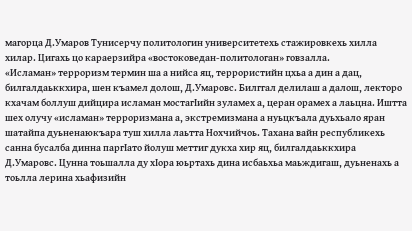магорца Д.Умаров Тунисерчу политологин университетехь стажировкехь хилла хилар. Цигахь цо караерзийра «востоковедан-политологан» говзалла.
«Исламан» терроризм термин ша а нийса яц, террористийн цхьа а дин а дац, билгалдаьккхира, шен къамел долош, Д.Умаровс. Билггал делилаш а далош, лекторо кхачам боллуш дийцира исламан мостагIийн зуламех а, церан орамех а лаьцна. Иштта шех олучу «исламан» терроризмана а, экстремизмана а нуьцкъала дуьхьало яран шатайпа дуьненаюкъара туш хилла лаьтта Нохчийчоь. Тахана вайн республикехь санна бусалба динна паргIато йолуш меттиг дукха хир яц, билгалдаьккхира Д.Умаровс. Цунна тоьшалла ду хIора юьртахь дина исбаьхьа маьждигаш, дуьненахь а тоьлла лерина хьафизийн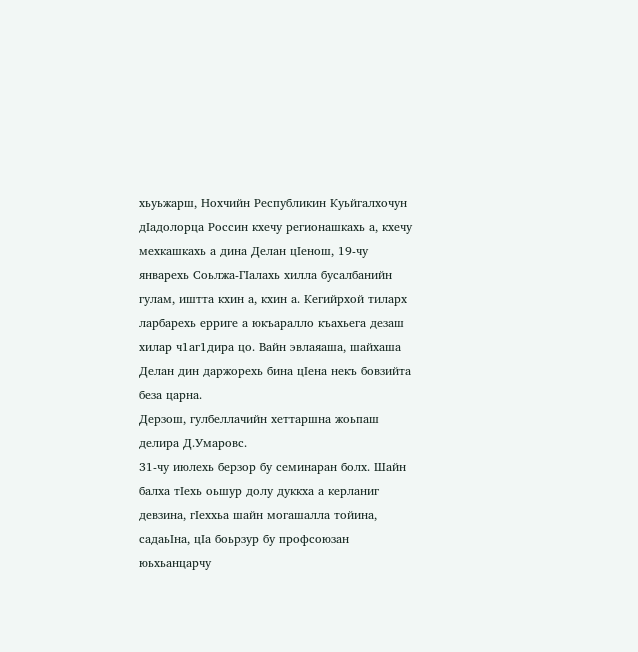хьуьжарш, Нохчийн Республикин Куьйгалхочун дIадолорца Россин кхечу регионашкахь а, кхечу мехкашкахь а дина Делан цIенош, 19-чу январехь Соьлжа-ГIалахь хилла бусалбанийн гулам, иштта кхин а, кхин а. Кегийрхой тиларх ларбарехь ерриге а юкъаралло къахьега дезаш хилар ч1аг1дира цо. Вайн эвлаяаша, шайхаша Делан дин даржорехь бина цIена некъ бовзийта беза царна.
Дерзош, гулбеллачийн хеттаршна жоьпаш делира Д.Умаровс.
31-чу июлехь берзор бу семинаран болх. Шайн балха тIехь оьшур долу дуккха а керланиг девзина, гIеххьа шайн могашалла тойина, садаьIна, цIа боьрзур бу профсоюзан юьхьанцарчу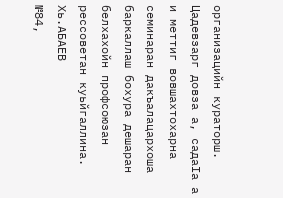организацийн кураторш.
Цадевзарг довза а, садаIа а и меттиг вовшахтохарна семинаран дакъалацархоша баркаллаш бохура дешаран белхахойн профсоюзан рессоветан куьйгаллина.
Хь.АБАЕВ
№84,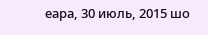еара, 30 июль, 2015 шо